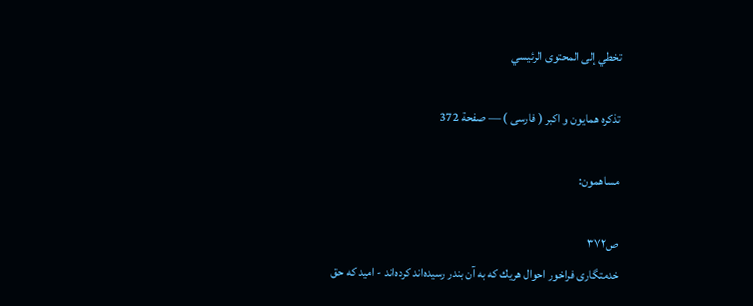تخطي إلى المحتوى الرئيسي

تذكره همايون و اكبر ( فارسى ) — صفحة 372

مساهمون:

ص٣٧٢
خدمتگارى فراخور احوال هريك كه به آن بندر رسيده‌اند كرده‌اند - اميد كه حق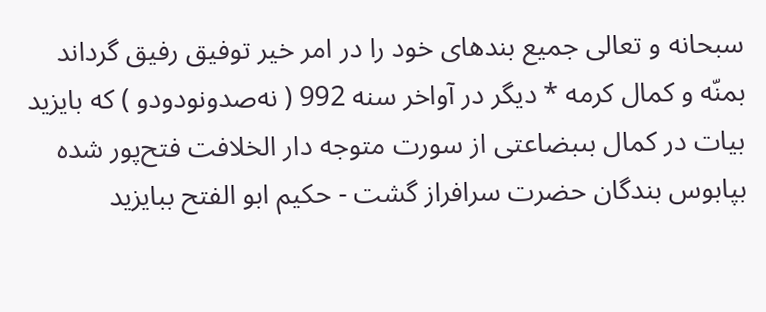سبحانه و تعالى جميع بندهاى خود را در امر خير توفيق رفيق گرداند بمنّه و كمال كرمه * ديگر در آواخر سنه 992 ( نه‌صدونودودو ) كه بايزيد بيات در كمال بىبضاعتى از سورت متوجه دار الخلافت فتح‌پور شده بپابوس بندگان حضرت سرافراز گشت - حكيم ابو الفتح ببايزيد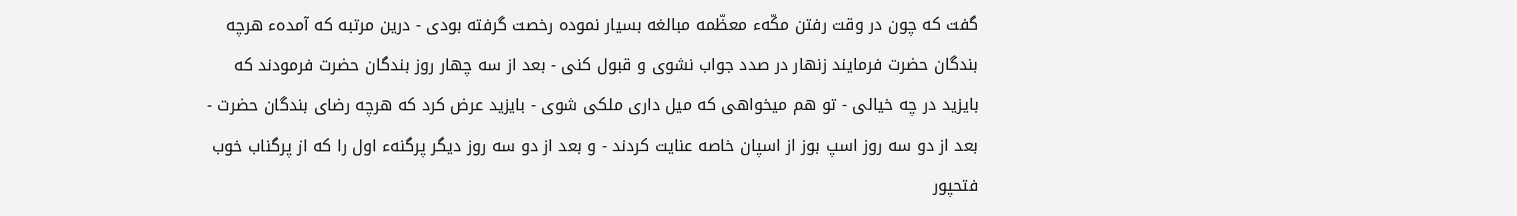گفت كه چون در وقت رفتن مكّهء معظّمه مبالغه بسيار نموده رخصت گرفته بودى - درين مرتبه كه آمدهء هرچه بندگان حضرت فرمايند زنهار در صدد جواب نشوى و قبول كنى - بعد از سه چهار روز بندگان حضرت فرمودند كه بايزيد در چه خيالى - تو هم ميخواهى كه ميل دارى ملكى شوى - بايزيد عرض كرد كه هرچه رضاى بندگان حضرت - بعد از دو سه روز اسپ بوز از اسپان خاصه عنايت كردند - و بعد از دو سه روز ديگر پرگنهء اول را كه از پرگناب خوب فتحپور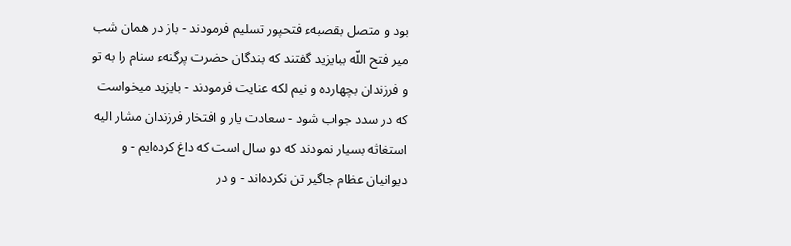بود و متصل بقصبهء فتحپور تسليم فرمودند - باز در همان شب مير فتح اللّه ببايزيد گفتند كه بندگان حضرت پرگنهء سنام را به تو و فرزندان بچهارده و نيم لكه عنايت فرمودند - بايزيد ميخواست كه در سدد جواب شود - سعادت يار و افتخار فرزندان مشار اليه استغاثه بسيار نمودند كه دو سال است كه داغ كرده‌ايم - و ديوانيان عظام جاگير تن نكرده‌اند - و در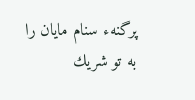پرگنهء سنام مايان را به تو شريك